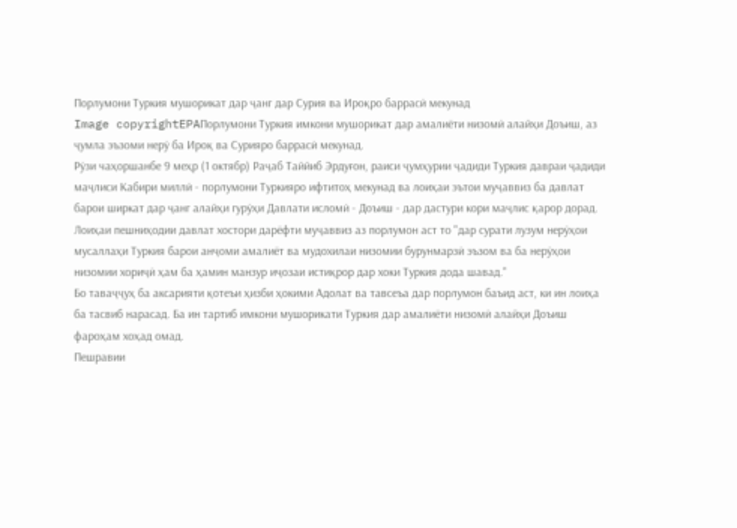Порлумони Туркия мушорикат дар ҷанг дар Сурия ва Ироқро баррасӣ мекунад
Image copyrightEPAПорлумони Туркия имкони мушорикат дар амалиёти низомӣ алайҳи Доъиш, аз ҷумла эъзоми нерӯ ба Ироқ ва Сурияро баррасӣ мекунад.
Рӯзи чаҳоршанбе 9 меҳр (1 октябр) Раҷаб Таййиб Эрдуғон, раиси ҷумҳурии ҷадиди Туркия давраи ҷадиди маҷлиси Кабири миллӣ - порлумони Туркияро ифтитоҳ мекунад ва лоиҳаи эътои муҷаввиз ба давлат барои ширкат дар ҷанг алайҳи гурӯҳи Давлати исломӣ - Доъиш - дар дастури кори маҷлис қарор дорад.
Лоиҳаи пешниҳодии давлат хостори дарёфти муҷаввиз аз порлумон аст то "дар сурати лузум нерӯҳои мусаллаҳи Туркия барои анҷоми амалиёт ва мудохилаи низомии бурунмарзӣ эъзом ва ба нерӯҳои низомии хориҷӣ ҳам ба ҳамин манзур иҷозаи истиқрор дар хоки Туркия дода шавад."
Бо таваҷҷуҳ ба аксарияти қотеъи ҳизби ҳокими Адолат ва тавсеъа дар порлумон баъид аст, ки ин лоиҳа ба тасвиб нарасад. Ба ин тартиб имкони мушорикати Туркия дар амалиёти низомӣ алайҳи Доъиш фароҳам хоҳад омад.
Пешравии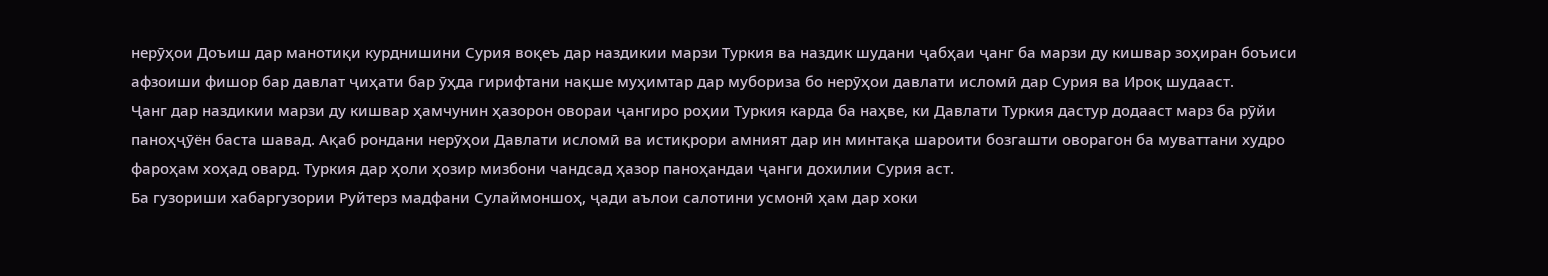нерӯҳои Доъиш дар манотиқи курднишини Сурия воқеъ дар наздикии марзи Туркия ва наздик шудани ҷабҳаи ҷанг ба марзи ду кишвар зоҳиран боъиси афзоиши фишор бар давлат ҷиҳати бар ӯҳда гирифтани нақше муҳимтар дар мубориза бо нерӯҳои давлати исломӣ дар Сурия ва Ироқ шудааст.
Ҷанг дар наздикии марзи ду кишвар ҳамчунин ҳазорон овораи ҷангиро роҳии Туркия карда ба наҳве, ки Давлати Туркия дастур додааст марз ба рӯйи паноҳҷӯён баста шавад. Ақаб рондани нерӯҳои Давлати исломӣ ва истиқрори амният дар ин минтақа шароити бозгашти оворагон ба муваттани худро фароҳам хоҳад овард. Туркия дар ҳоли ҳозир мизбони чандсад ҳазор паноҳандаи ҷанги дохилии Сурия аст.
Ба гузориши хабаргузории Руйтерз мадфани Сулаймоншоҳ, ҷади аълои салотини усмонӣ ҳам дар хоки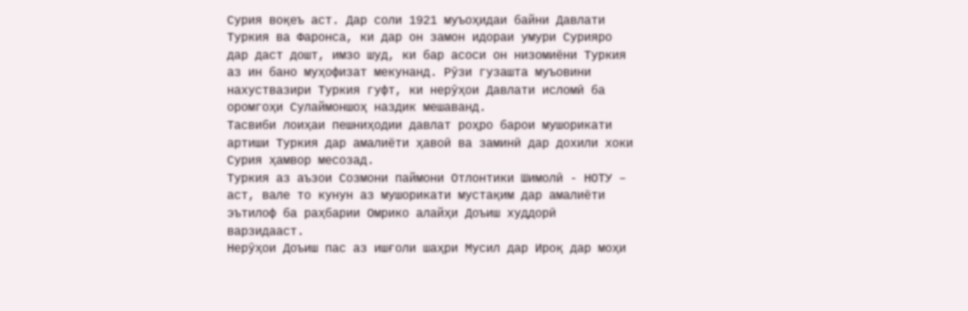Сурия воқеъ аст. Дар соли 1921 муъоҳидаи байни Давлати Туркия ва Фаронса, ки дар он замон идораи умури Сурияро дар даст дошт, имзо шуд, ки бар асоси он низомиёни Туркия аз ин бано муҳофизат мекунанд. Рӯзи гузашта муъовини нахуствазири Туркия гуфт, ки нерӯҳои Давлати исломӣ ба оромгоҳи Сулаймоншоҳ наздик мешаванд.
Тасвиби лоиҳаи пешниҳодии давлат роҳро барои мушорикати артиши Туркия дар амалиёти ҳавоӣ ва заминӣ дар дохили хоки Сурия ҳамвор месозад.
Туркия аз аъзои Созмони паймони Отлонтики Шимолӣ - НОТУ – аст, вале то кунун аз мушорикати мустақим дар амалиёти эътилоф ба раҳбарии Омрико алайҳи Доъиш худдорӣ варзидааст.
Нерӯҳои Доъиш пас аз ишғоли шаҳри Мусил дар Ироқ дар моҳи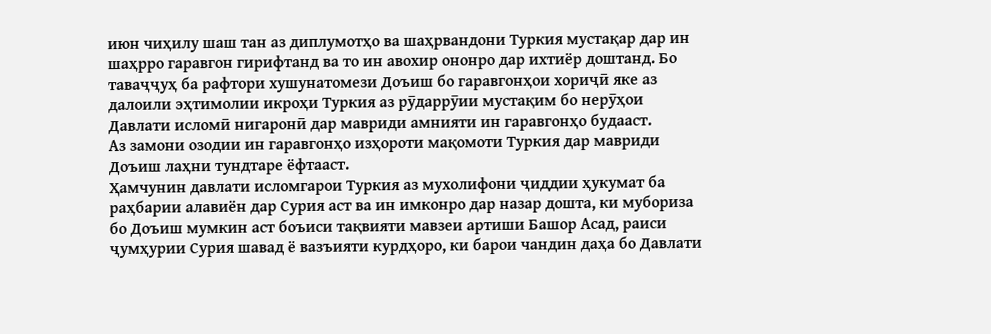июн чиҳилу шаш тан аз диплумотҳо ва шаҳрвандони Туркия мустақар дар ин шаҳрро гаравгон гирифтанд ва то ин авохир ононро дар ихтиёр доштанд. Бо таваҷҷуҳ ба рафтори хушунатомези Доъиш бо гаравгонҳои хориҷӣ яке аз далоили эҳтимолии икроҳи Туркия аз рӯдаррӯии мустақим бо нерӯҳои Давлати исломӣ нигаронӣ дар мавриди амнияти ин гаравгонҳо будааст.
Аз замони озодии ин гаравгонҳо изҳороти мақомоти Туркия дар мавриди Доъиш лаҳни тундтаре ёфтааст.
Ҳамчунин давлати исломгарои Туркия аз мухолифони ҷиддии ҳукумат ба раҳбарии алавиён дар Сурия аст ва ин имконро дар назар дошта, ки мубориза бо Доъиш мумкин аст боъиси тақвияти мавзеи артиши Башор Асад, раиси ҷумҳурии Сурия шавад ё вазъияти курдҳоро, ки барои чандин даҳа бо Давлати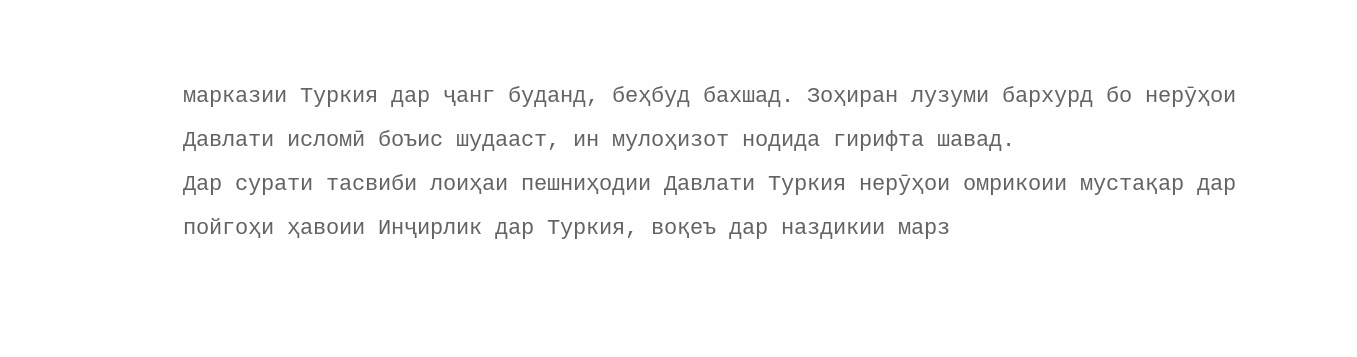марказии Туркия дар ҷанг буданд, беҳбуд бахшад. Зоҳиран лузуми бархурд бо нерӯҳои Давлати исломӣ боъис шудааст, ин мулоҳизот нодида гирифта шавад.
Дар сурати тасвиби лоиҳаи пешниҳодии Давлати Туркия нерӯҳои омрикоии мустақар дар пойгоҳи ҳавоии Инҷирлик дар Туркия, воқеъ дар наздикии марз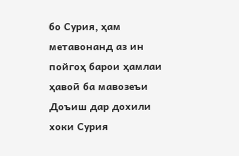бо Сурия, ҳам метавонанд аз ин пойгоҳ барои ҳамлаи ҳавоӣ ба мавозеъи Доъиш дар дохили хоки Сурия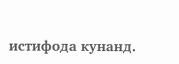истифода кунанд.